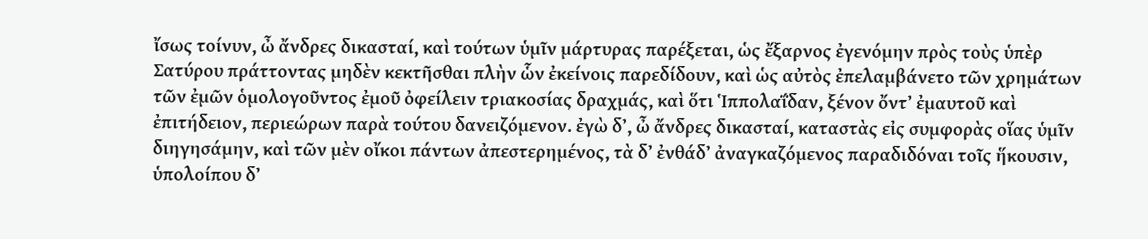ἴσως τοίνυν, ὦ ἄνδρες δικασταί, καὶ τούτων ὑμῖν μάρτυρας παρέξεται, ὡς ἔξαρνος ἐγενόμην πρὸς τοὺς ὑπὲρ Σατύρου πράττοντας μηδὲν κεκτῆσθαι πλὴν ὧν ἐκείνοις παρεδίδουν, καὶ ὡς αὐτὸς ἐπελαμβάνετο τῶν χρημάτων τῶν ἐμῶν ὁμολογοῦντος ἐμοῦ ὀφείλειν τριακοσίας δραχμάς, καὶ ὅτι Ἱππολαΐδαν, ξένον ὄντʼ ἐμαυτοῦ καὶ ἐπιτήδειον, περιεώρων παρὰ τούτου δανειζόμενον. ἐγὼ δʼ, ὦ ἄνδρες δικασταί, καταστὰς εἰς συμφορὰς οἵας ὑμῖν διηγησάμην, καὶ τῶν μὲν οἴκοι πάντων ἀπεστερημένος, τὰ δʼ ἐνθάδʼ ἀναγκαζόμενος παραδιδόναι τοῖς ἥκουσιν, ὑπολοίπου δʼ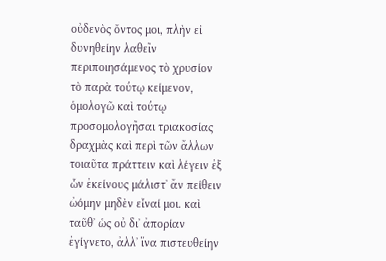οὐδενὸς ὄντος μοι, πλὴν εἰ δυνηθείην λαθεῖν περιποιησάμενος τὸ χρυσίον τὸ παρὰ τούτῳ κείμενον, ὁμολογῶ καὶ τούτῳ προσομολογῆσαι τριακοσίας δραχμὰς καὶ περὶ τῶν ἄλλων τοιαῦτα πράττειν καὶ λέγειν ἐξ ὧν ἐκείνους μάλιστʼ ἄν πείθειν ὠόμην μηδὲν εἶναί μοι. καὶ ταῦθʼ ὡς οὐ διʼ ἀπορίαν ἐγίγνετο, ἀλλʼ ἵνα πιστευθείην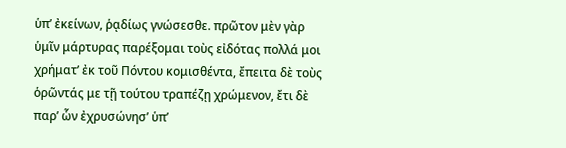ὑπʼ ἐκείνων, ῥᾳδίως γνώσεσθε. πρῶτον μὲν γὰρ ὑμῖν μάρτυρας παρέξομαι τοὺς εἰδότας πολλά μοι χρήματʼ ἐκ τοῦ Πόντου κομισθέντα, ἔπειτα δὲ τοὺς ὁρῶντάς με τῇ τούτου τραπέζῃ χρώμενον, ἔτι δὲ παρʼ ὧν ἐχρυσώνησʼ ὑπʼ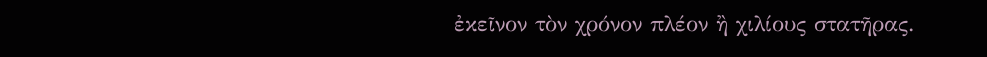ἐκεῖνον τὸν χρόνον πλέον ἢ χιλίους στατῆρας.